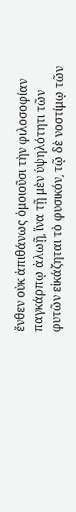ἔνθεν οὐκ ἀπιθάνως ὁμοιοῦσι τὴν φιλοσοφίαν παγκάρπῳ ἀλωῇ͵ ἵνα τῇ μὲν ὑψηλότητι τῶν φυτῶν εἰκάζηται τὸ φυσικόν͵ τῷ δὲ νοστίμῳ τῶν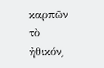καρπῶν τὸ ἠθικόν͵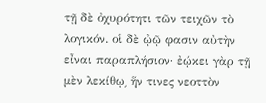τῇ δὲ ὀχυρότητι τῶν τειχῶν τὸ λογικόν. οἱ δὲ ᾠῷ φασιν αὐτὴν εἶναι παραπλήσιον· ἐῴκει γὰρ τῇ μὲν λεκίθῳ͵ ἥν τινες νεοττὸν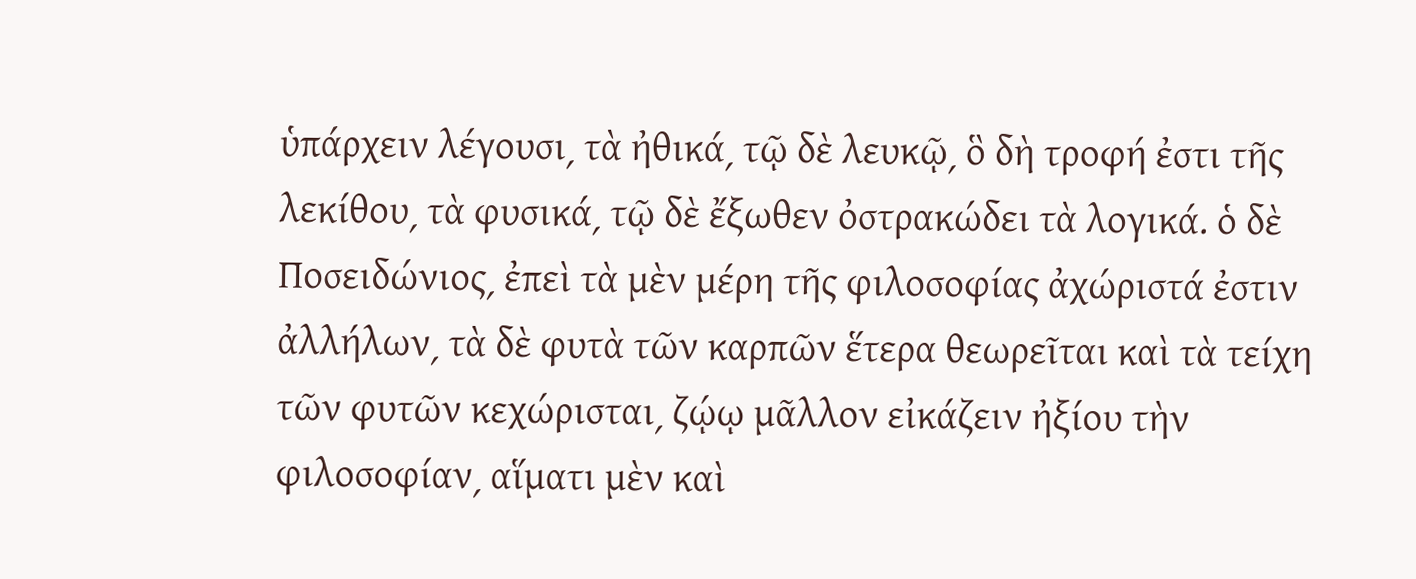ὑπάρχειν λέγουσι͵ τὰ ἠθικά͵ τῷ δὲ λευκῷ͵ ὃ δὴ τροφή ἐστι τῆς λεκίθου͵ τὰ φυσικά͵ τῷ δὲ ἔξωθεν ὀστρακώδει τὰ λογικά. ὁ δὲ Ποσειδώνιος͵ ἐπεὶ τὰ μὲν μέρη τῆς φιλοσοφίας ἀχώριστά ἐστιν ἀλλήλων͵ τὰ δὲ φυτὰ τῶν καρπῶν ἕτερα θεωρεῖται καὶ τὰ τείχη τῶν φυτῶν κεχώρισται͵ ζῴῳ μᾶλλον εἰκάζειν ἠξίου τὴν φιλοσοφίαν͵ αἵματι μὲν καὶ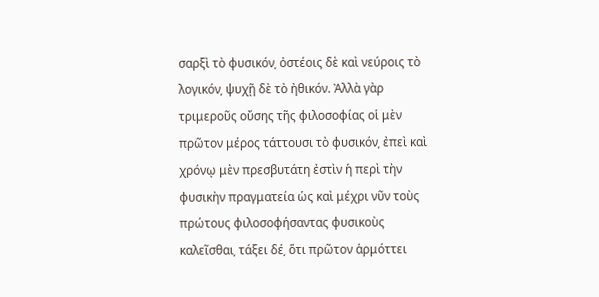σαρξὶ τὸ φυσικόν͵ ὀστέοις δὲ καὶ νεύροις τὸ λογικόν͵ ψυχῇ δὲ τὸ ἠθικόν. Ἀλλὰ γὰρ τριμεροῦς οὔσης τῆς φιλοσοφίας οἱ μὲν πρῶτον μέρος τάττουσι τὸ φυσικόν͵ ἐπεὶ καὶ χρόνῳ μὲν πρεσβυτάτη ἐστὶν ἡ περὶ τὴν φυσικὴν πραγματεία ὡς καὶ μέχρι νῦν τοὺς πρώτους φιλοσοφήσαντας φυσικοὺς καλεῖσθαι͵ τάξει δέ͵ ὅτι πρῶτον ἁρμόττει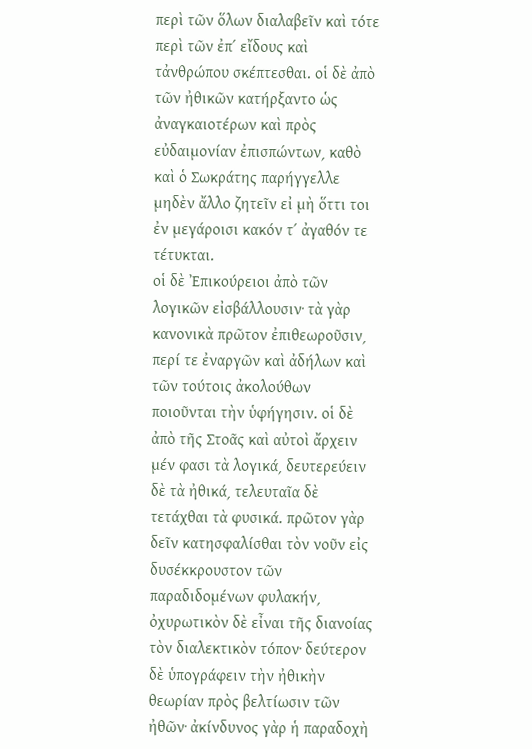περὶ τῶν ὅλων διαλαβεῖν καὶ τότε περὶ τῶν ἐπ΄ εἴδους καὶ τἀνθρώπου σκέπτεσθαι. οἱ δὲ ἀπὸ τῶν ἠθικῶν κατήρξαντο ὡς ἀναγκαιοτέρων καὶ πρὸς εὐδαιμονίαν ἐπισπώντων͵ καθὸ καὶ ὁ Σωκράτης παρήγγελλε μηδὲν ἄλλο ζητεῖν εἰ μὴ ὅττι τοι ἐν μεγάροισι κακόν τ΄ ἀγαθόν τε τέτυκται.
οἱ δὲ Ἐπικούρειοι ἀπὸ τῶν λογικῶν εἰσβάλλουσιν· τὰ γὰρ κανονικὰ πρῶτον ἐπιθεωροῦσιν͵ περί τε ἐναργῶν καὶ ἀδήλων καὶ τῶν τούτοις ἀκολούθων ποιοῦνται τὴν ὑφήγησιν. οἱ δὲ ἀπὸ τῆς Στοᾶς καὶ αὐτοὶ ἄρχειν μέν φασι τὰ λογικά͵ δευτερεύειν δὲ τὰ ἠθικά͵ τελευταῖα δὲ τετάχθαι τὰ φυσικά. πρῶτον γὰρ δεῖν κατησφαλίσθαι τὸν νοῦν εἰς δυσέκκρουστον τῶν παραδιδομένων φυλακήν͵ ὀχυρωτικὸν δὲ εἶναι τῆς διανοίας τὸν διαλεκτικὸν τόπον· δεύτερον δὲ ὑπογράφειν τὴν ἠθικὴν θεωρίαν πρὸς βελτίωσιν τῶν ἠθῶν· ἀκίνδυνος γὰρ ἡ παραδοχὴ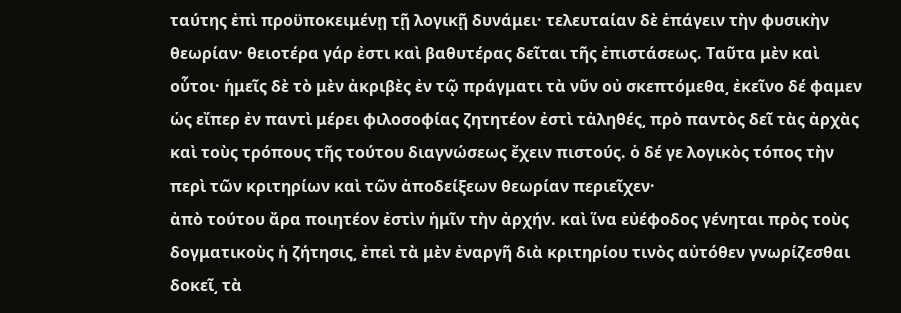ταύτης ἐπὶ προϋποκειμένῃ τῇ λογικῇ δυνάμει· τελευταίαν δὲ ἐπάγειν τὴν φυσικὴν θεωρίαν· θειοτέρα γάρ ἐστι καὶ βαθυτέρας δεῖται τῆς ἐπιστάσεως. Ταῦτα μὲν καὶ οὗτοι· ἡμεῖς δὲ τὸ μὲν ἀκριβὲς ἐν τῷ πράγματι τὰ νῦν οὐ σκεπτόμεθα͵ ἐκεῖνο δέ φαμεν ὡς εἴπερ ἐν παντὶ μέρει φιλοσοφίας ζητητέον ἐστὶ τἀληθές͵ πρὸ παντὸς δεῖ τὰς ἀρχὰς καὶ τοὺς τρόπους τῆς τούτου διαγνώσεως ἔχειν πιστούς. ὁ δέ γε λογικὸς τόπος τὴν περὶ τῶν κριτηρίων καὶ τῶν ἀποδείξεων θεωρίαν περιεῖχεν·
ἀπὸ τούτου ἄρα ποιητέον ἐστὶν ἡμῖν τὴν ἀρχήν. καὶ ἵνα εὐέφοδος γένηται πρὸς τοὺς δογματικοὺς ἡ ζήτησις͵ ἐπεὶ τὰ μὲν ἐναργῆ διὰ κριτηρίου τινὸς αὐτόθεν γνωρίζεσθαι δοκεῖ͵ τὰ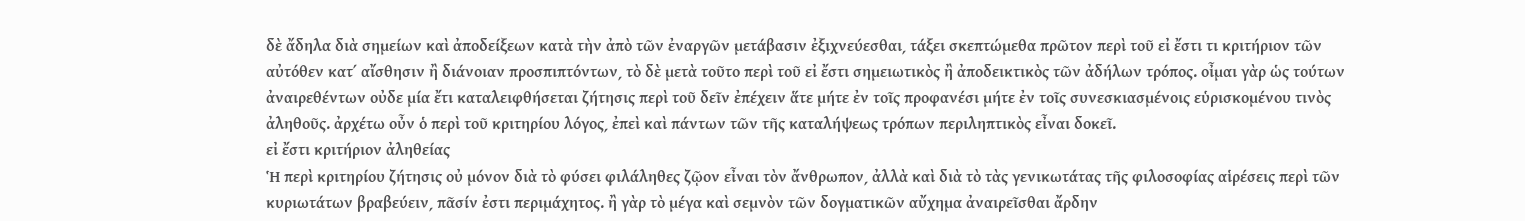δὲ ἄδηλα διὰ σημείων καὶ ἀποδείξεων κατὰ τὴν ἀπὸ τῶν ἐναργῶν μετάβασιν ἐξιχνεύεσθαι͵ τάξει σκεπτώμεθα πρῶτον περὶ τοῦ εἰ ἔστι τι κριτήριον τῶν αὐτόθεν κατ΄ αἴσθησιν ἢ διάνοιαν προσπιπτόντων͵ τὸ δὲ μετὰ τοῦτο περὶ τοῦ εἰ ἔστι σημειωτικὸς ἢ ἀποδεικτικὸς τῶν ἀδήλων τρόπος. οἶμαι γὰρ ὡς τούτων ἀναιρεθέντων οὐδε μία ἔτι καταλειφθήσεται ζήτησις περὶ τοῦ δεῖν ἐπέχειν ἅτε μήτε ἐν τοῖς προφανέσι μήτε ἐν τοῖς συνεσκιασμένοις εὑρισκομένου τινὸς ἀληθοῦς. ἀρχέτω οὖν ὁ περὶ τοῦ κριτηρίου λόγος͵ ἐπεὶ καὶ πάντων τῶν τῆς καταλήψεως τρόπων περιληπτικὸς εἶναι δοκεῖ.
εἰ ἔστι κριτήριον ἀληθείας
Ἡ περὶ κριτηρίου ζήτησις οὐ μόνον διὰ τὸ φύσει φιλάληθες ζῷον εἶναι τὸν ἄνθρωπον͵ ἀλλὰ καὶ διὰ τὸ τὰς γενικωτάτας τῆς φιλοσοφίας αἱρέσεις περὶ τῶν κυριωτάτων βραβεύειν͵ πᾶσίν ἐστι περιμάχητος. ἢ γὰρ τὸ μέγα καὶ σεμνὸν τῶν δογματικῶν αὔχημα ἀναιρεῖσθαι ἄρδην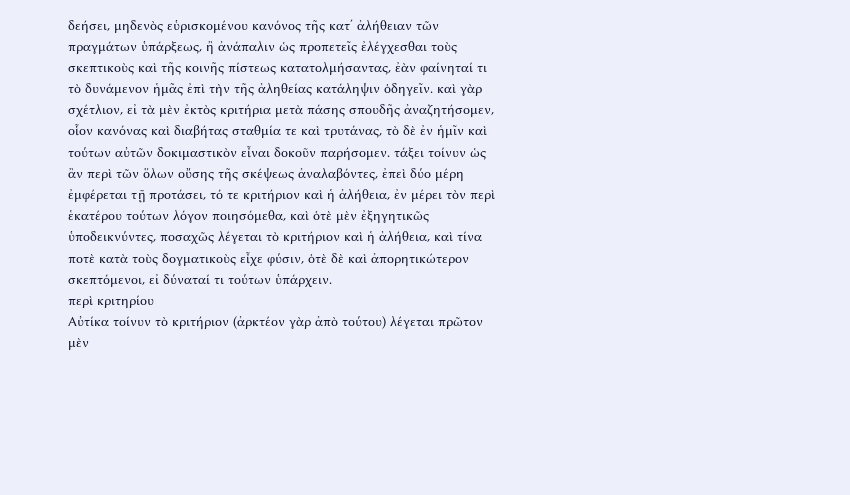δεήσει͵ μηδενὸς εὑρισκομένου κανόνος τῆς κατ΄ ἀλήθειαν τῶν πραγμάτων ὑπάρξεως͵ ἢ ἀνάπαλιν ὡς προπετεῖς ἐλέγχεσθαι τοὺς σκεπτικοὺς καὶ τῆς κοινῆς πίστεως κατατολμήσαντας͵ ἐὰν φαίνηταί τι τὸ δυνάμενον ἡμᾶς ἐπὶ τὴν τῆς ἀληθείας κατάληψιν ὁδηγεῖν. καὶ γὰρ σχέτλιον͵ εἰ τὰ μὲν ἐκτὸς κριτήρια μετὰ πάσης σπουδῆς ἀναζητήσομεν͵ οἷον κανόνας καὶ διαβήτας σταθμία τε καὶ τρυτάνας͵ τὸ δὲ ἐν ἡμῖν καὶ τούτων αὐτῶν δοκιμαστικὸν εἶναι δοκοῦν παρήσομεν. τάξει τοίνυν ὡς ἂν περὶ τῶν ὅλων οὔσης τῆς σκέψεως ἀναλαβόντες͵ ἐπεὶ δύο μέρη ἐμφέρεται τῇ προτάσει͵ τό τε κριτήριον καὶ ἡ ἀλήθεια͵ ἐν μέρει τὸν περὶ ἑκατέρου τούτων λόγον ποιησόμεθα͵ καὶ ὁτὲ μὲν ἐξηγητικῶς ὑποδεικνύντες͵ ποσαχῶς λέγεται τὸ κριτήριον καὶ ἡ ἀλήθεια͵ καὶ τίνα ποτὲ κατὰ τοὺς δογματικοὺς εἶχε φύσιν͵ ὁτὲ δὲ καὶ ἀπορητικώτερον σκεπτόμενοι͵ εἰ δύναταί τι τούτων ὑπάρχειν.
περὶ κριτηρίου
Αὐτίκα τοίνυν τὸ κριτήριον (ἀρκτέον γὰρ ἀπὸ τούτου) λέγεται πρῶτον μὲν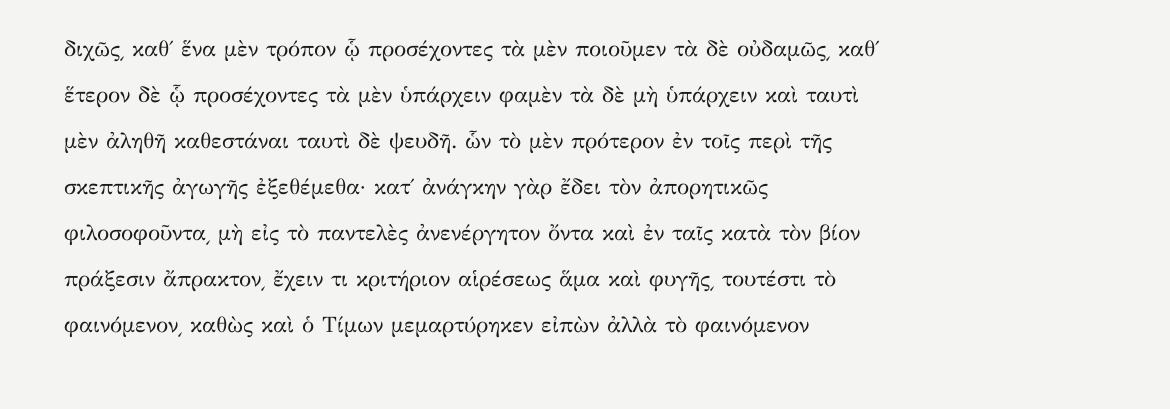διχῶς͵ καθ΄ ἕνα μὲν τρόπον ᾧ προσέχοντες τὰ μὲν ποιοῦμεν τὰ δὲ οὐδαμῶς͵ καθ΄ ἕτερον δὲ ᾧ προσέχοντες τὰ μὲν ὑπάρχειν φαμὲν τὰ δὲ μὴ ὑπάρχειν καὶ ταυτὶ μὲν ἀληθῆ καθεστάναι ταυτὶ δὲ ψευδῆ. ὧν τὸ μὲν πρότερον ἐν τοῖς περὶ τῆς σκεπτικῆς ἀγωγῆς ἐξεθέμεθα· κατ΄ ἀνάγκην γὰρ ἔδει τὸν ἀπορητικῶς φιλοσοφοῦντα͵ μὴ εἰς τὸ παντελὲς ἀνενέργητον ὄντα καὶ ἐν ταῖς κατὰ τὸν βίον πράξεσιν ἄπρακτον͵ ἔχειν τι κριτήριον αἱρέσεως ἅμα καὶ φυγῆς͵ τουτέστι τὸ φαινόμενον͵ καθὼς καὶ ὁ Τίμων μεμαρτύρηκεν εἰπὼν ἀλλὰ τὸ φαινόμενον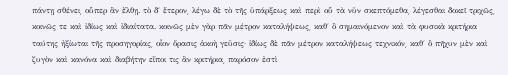πάντῃ σθένει͵ οὗπερ ἂν ἔλθῃ. τὸ δ΄ ἕτερον͵ λέγω δὲ τὸ τῆς ὑπάρξεως καὶ περὶ οὗ τὰ νῦν σκεπτόμεθα͵ λέγεσθαι δοκεῖ τριχῶς͵ κοινῶς τε καὶ ἰδίως καὶ ἰδιαίτατα. κοινῶς μὲν γὰρ πᾶν μέτρον καταλήψεως͵ καθ΄ ὃ σημαινόμενον καὶ τὰ φυσικὰ κριτήρια ταύτης ἠξίωται τῆς προσηγορίας͵ οἷον ὅρασις ἀκοὴ γεῦσις· ἰδίως δὲ πᾶν μέτρον καταλήψεως τεχνικόν͵ καθ΄ ὃ πῆχυν μὲν καὶ ζυγὸν καὶ κανόνα καὶ διαβήτην εἴποι τις ἂν κριτήρια͵ παρόσον ἐστὶ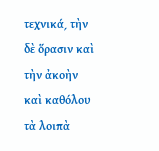τεχνικά͵ τὴν δὲ ὅρασιν καὶ τὴν ἀκοὴν καὶ καθόλου τὰ λοιπὰ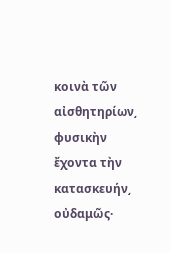κοινὰ τῶν αἰσθητηρίων͵ φυσικὴν ἔχοντα τὴν κατασκευήν͵ οὐδαμῶς·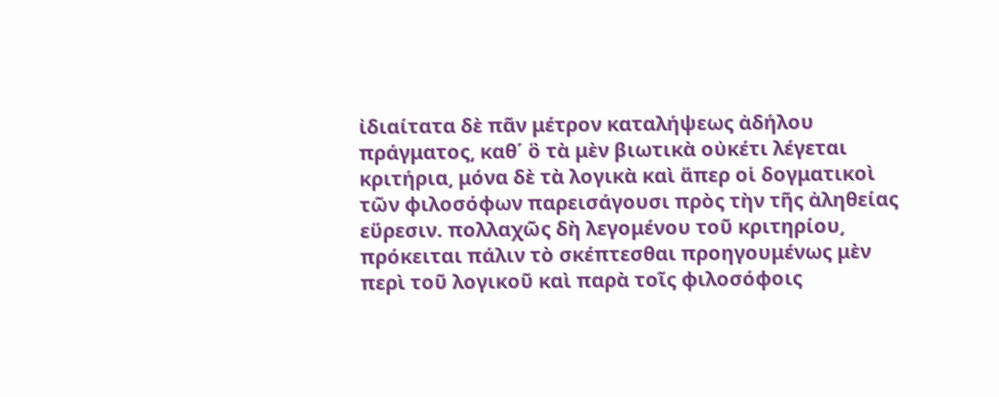ἰδιαίτατα δὲ πᾶν μέτρον καταλήψεως ἀδήλου πράγματος͵ καθ΄ ὃ τὰ μὲν βιωτικὰ οὐκέτι λέγεται κριτήρια͵ μόνα δὲ τὰ λογικὰ καὶ ἅπερ οἱ δογματικοὶ τῶν φιλοσόφων παρεισάγουσι πρὸς τὴν τῆς ἀληθείας εὕρεσιν. πολλαχῶς δὴ λεγομένου τοῦ κριτηρίου͵ πρόκειται πάλιν τὸ σκέπτεσθαι προηγουμένως μὲν περὶ τοῦ λογικοῦ καὶ παρὰ τοῖς φιλοσόφοις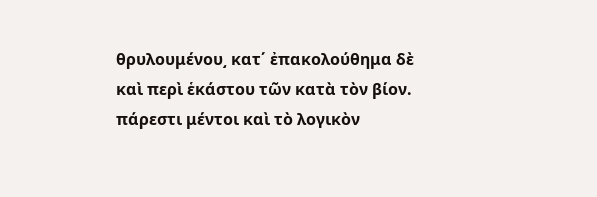θρυλουμένου͵ κατ΄ ἐπακολούθημα δὲ καὶ περὶ ἑκάστου τῶν κατὰ τὸν βίον. πάρεστι μέντοι καὶ τὸ λογικὸν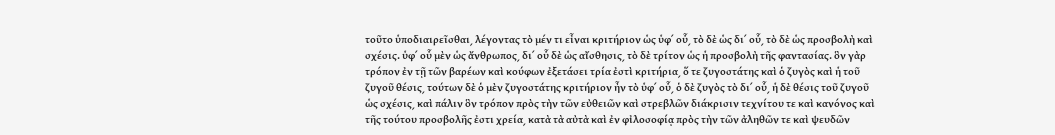τοῦτο ὑποδιαιρεῖσθαι͵ λέγοντας τὸ μέν τι εἶναι κριτήριον ὡς ὑφ΄ οὗ͵ τὸ δὲ ὡς δι΄ οὗ͵ τὸ δὲ ὡς προσβολὴ καὶ σχέσις. ὑφ΄ οὗ μὲν ὡς ἄνθρωπος͵ δι΄ οὗ δὲ ὡς αἴσθησις͵ τὸ δὲ τρίτον ὡς ἡ προσβολὴ τῆς φαντασίας. ὃν γὰρ τρόπον ἐν τῇ τῶν βαρέων καὶ κούφων ἐξετάσει τρία ἐστὶ κριτήρια͵ ὅ τε ζυγοστάτης καὶ ὁ ζυγὸς καὶ ἡ τοῦ ζυγοῦ θέσις͵ τούτων δὲ ὁ μὲν ζυγοστάτης κριτήριον ἦν τὸ ὑφ΄ οὗ͵ ὁ δὲ ζυγὸς τὸ δι΄ οὗ͵ ἡ δὲ θέσις τοῦ ζυγοῦ ὡς σχέσις͵ καὶ πάλιν ὃν τρόπον πρὸς τὴν τῶν εὐθειῶν καὶ στρεβλῶν διάκρισιν τεχνίτου τε καὶ κανόνος καὶ τῆς τούτου προσβολῆς ἐστι χρεία͵ κατὰ τὰ αὐτὰ καὶ ἐν φἰλοσοφίᾳ πρὸς τὴν τῶν ἀληθῶν τε καὶ ψευδῶν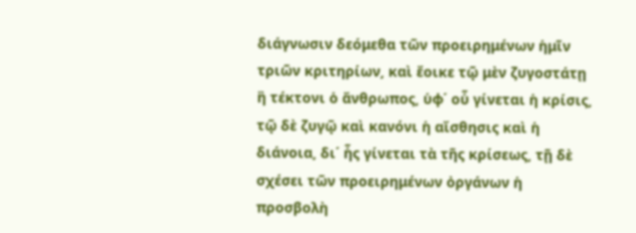διάγνωσιν δεόμεθα τῶν προειρημένων ἡμῖν τριῶν κριτηρίων͵ καὶ ἔοικε τῷ μὲν ζυγοστάτῃ ἢ τέκτονι ὁ ἄνθρωπος͵ ὑφ΄ οὗ γίνεται ἡ κρίσις͵ τῷ δὲ ζυγῷ καὶ κανόνι ἡ αἴσθησις καὶ ἡ διάνοια͵ δι΄ ἧς γίνεται τὰ τῆς κρίσεως͵ τῇ δὲ σχέσει τῶν προειρημένων ὀργάνων ἡ προσβολὴ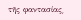τῆς φαντασίας͵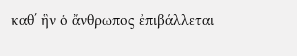καθ΄ ἣν ὁ ἄνθρωπος ἐπιβάλλεται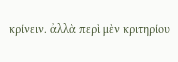κρίνειν. ἀλλὰ περὶ μὲν κριτηρίου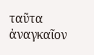ταῦτα ἀναγκαῖον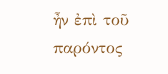ἦν ἐπὶ τοῦ παρόντος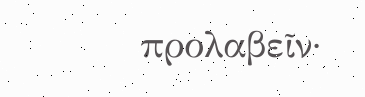προλαβεῖν·